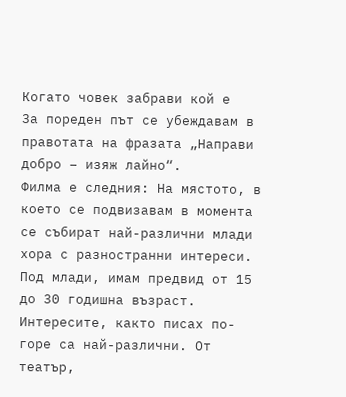Когато човек забрави кой е
За пореден път се убеждавам в правотата на фразата „Направи добро – изяж лайно“.
Филма е следния: На мястото, в което се подвизавам в момента се събират най-различни млади хора с разностранни интереси. Под млади, имам предвид от 15 до 30 годишна възраст. Интересите, както писах по-горе са най-различни. От театър,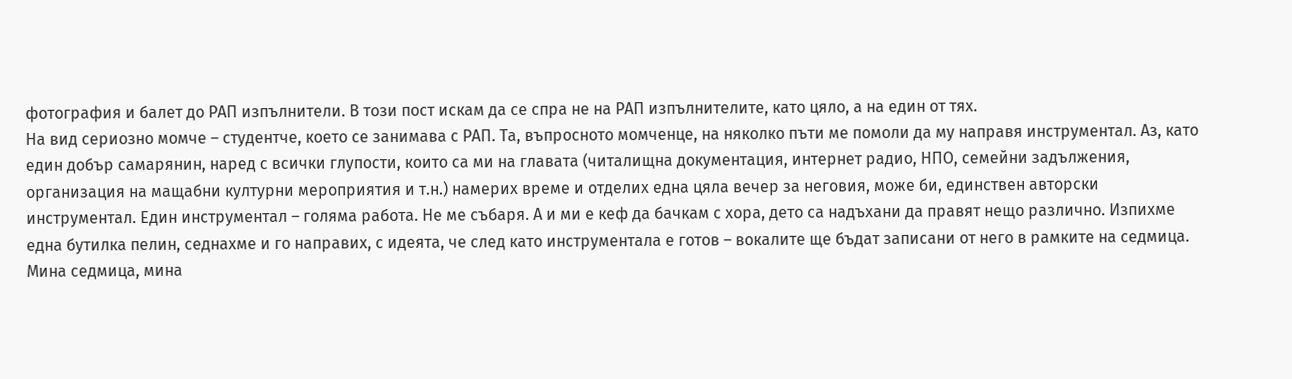фотография и балет до РАП изпълнители. В този пост искам да се спра не на РАП изпълнителите, като цяло, а на един от тях.
На вид сериозно момче – студентче, което се занимава с РАП. Та, въпросното момченце, на няколко пъти ме помоли да му направя инструментал. Аз, като един добър самарянин, наред с всички глупости, които са ми на главата (читалищна документация, интернет радио, НПО, семейни задължения, организация на мащабни културни мероприятия и т.н.) намерих време и отделих една цяла вечер за неговия, може би, единствен авторски инструментал. Един инструментал – голяма работа. Не ме събаря. А и ми е кеф да бачкам с хора, дето са надъхани да правят нещо различно. Изпихме една бутилка пелин, седнахме и го направих, с идеята, че след като инструментала е готов – вокалите ще бъдат записани от него в рамките на седмица.
Мина седмица, мина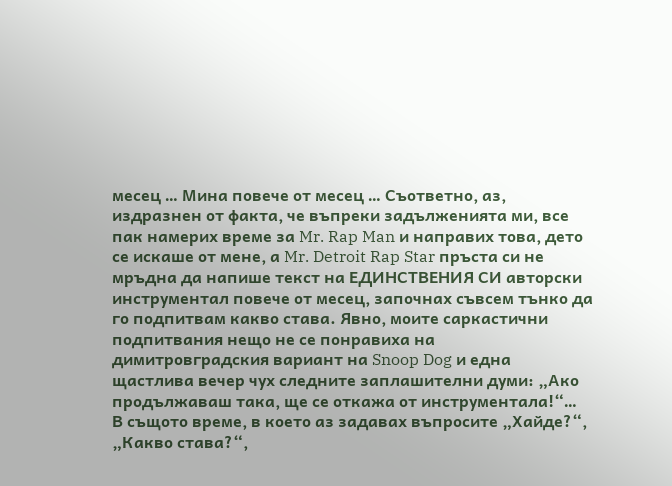месец … Мина повече от месец … Съответно, аз, издразнен от факта, че въпреки задълженията ми, все пак намерих време за Mr. Rap Man и направих това, дето се искаше от мене, а Mr. Detroit Rap Star пръста си не мръдна да напише текст на ЕДИНСТВЕНИЯ СИ авторски инструментал повече от месец, започнах съвсем тънко да го подпитвам какво става. Явно, моите саркастични подпитвания нещо не се понравиха на димитровградския вариант на Snoop Dog и една щастлива вечер чух следните заплашителни думи: „Ако продължаваш така, ще се откажа от инструментала!“…
В същото време, в което аз задавах въпросите „Хайде?“, „Какво става?“,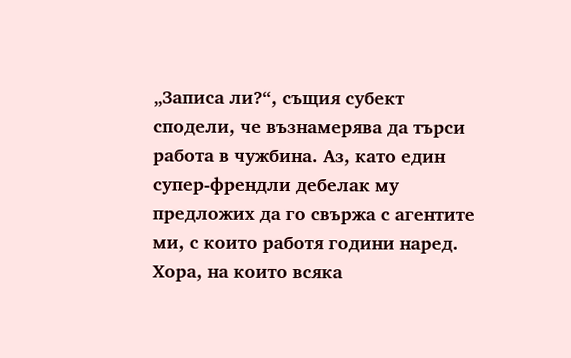„Записа ли?“, същия субект сподели, че възнамерява да търси работа в чужбина. Аз, като един супер-френдли дебелак му предложих да го свържа с агентите ми, с които работя години наред. Хора, на които всяка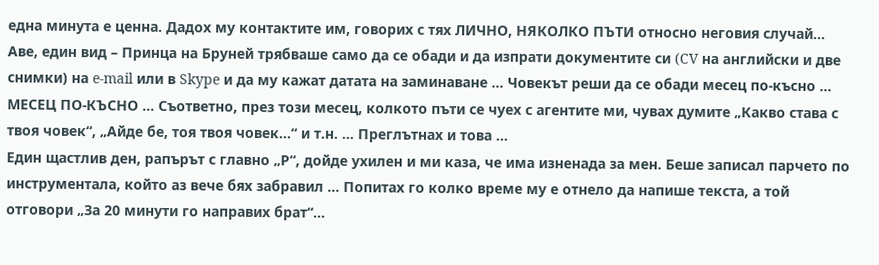една минута е ценна. Дадох му контактите им, говорих с тях ЛИЧНО, НЯКОЛКО ПЪТИ относно неговия случай… Аве, един вид – Принца на Бруней трябваше само да се обади и да изпрати документите си (CV на английски и две снимки) на e-mail или в Skype и да му кажат датата на заминаване … Човекът реши да се обади месец по-късно … МЕСЕЦ ПО-КЪСНО … Съответно, през този месец, колкото пъти се чуех с агентите ми, чувах думите „Какво става с твоя човек“, „Айде бе, тоя твоя човек…“ и т.н. … Преглътнах и това …
Един щастлив ден, рапърът с главно „Р“, дойде ухилен и ми каза, че има изненада за мен. Беше записал парчето по инструментала, който аз вече бях забравил … Попитах го колко време му е отнело да напише текста, а той отговори „За 20 минути го направих брат“…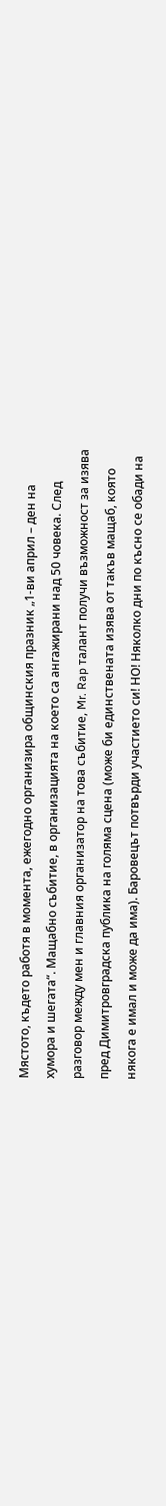Мястото, където работя в момента, ежегодно организира общинския празник „1-ви април – ден на хумора и шегата“. Мащабно събитие, в организацията на което са ангажирани над 50 човека. След разговор между мен и главния организатор на това събитие, Mr. Rap талант получи възможност за изява пред Димитровградска публика на голяма сцена (може би единствената изява от такъв мащаб, която някога е имал и може да има). Баровецът потвърди участието си! НО! Няколко дни по късно се обади на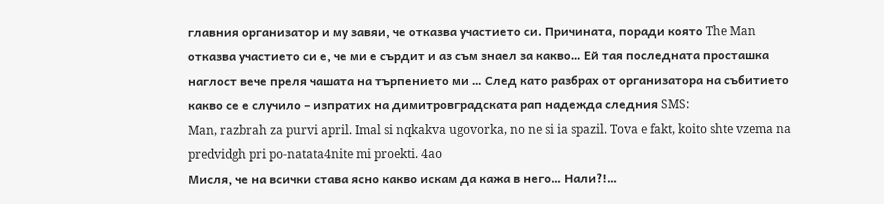главния организатор и му завяи, че отказва участието си. Причината, поради която The Man отказва участието си е, че ми е сърдит и аз съм знаел за какво… Ей тая последната просташка наглост вече преля чашата на търпението ми … След като разбрах от организатора на събитието какво се е случило – изпратих на димитровградската рап надежда следния SMS:
Man, razbrah za purvi april. Imal si nqkakva ugovorka, no ne si ia spazil. Tova e fakt, koito shte vzema na predvidgh pri po-natata4nite mi proekti. 4ao
Мисля, че на всички става ясно какво искам да кажа в него… Нали?!…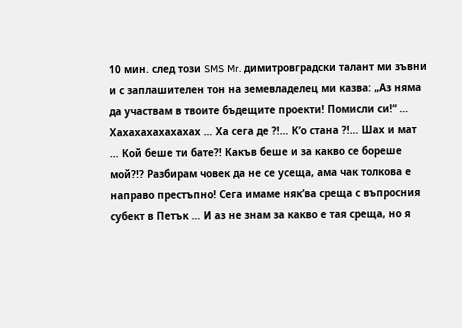10 мин. след този SMS Mr. димитровградски талант ми зъвни и с заплашителен тон на земевладелец ми казва: „Аз няма да участвам в твоите бъдещите проекти! Помисли си!“ …
Хахахахахахахах … Ха сега де ?!… К’о стана ?!… Шах и мат … Кой беше ти бате?! Какъв беше и за какво се бореше мой?!? Разбирам човек да не се усеща, ама чак толкова е направо престъпно! Сега имаме няк’ва среща с въпросния субект в Петък … И аз не знам за какво е тая среща, но я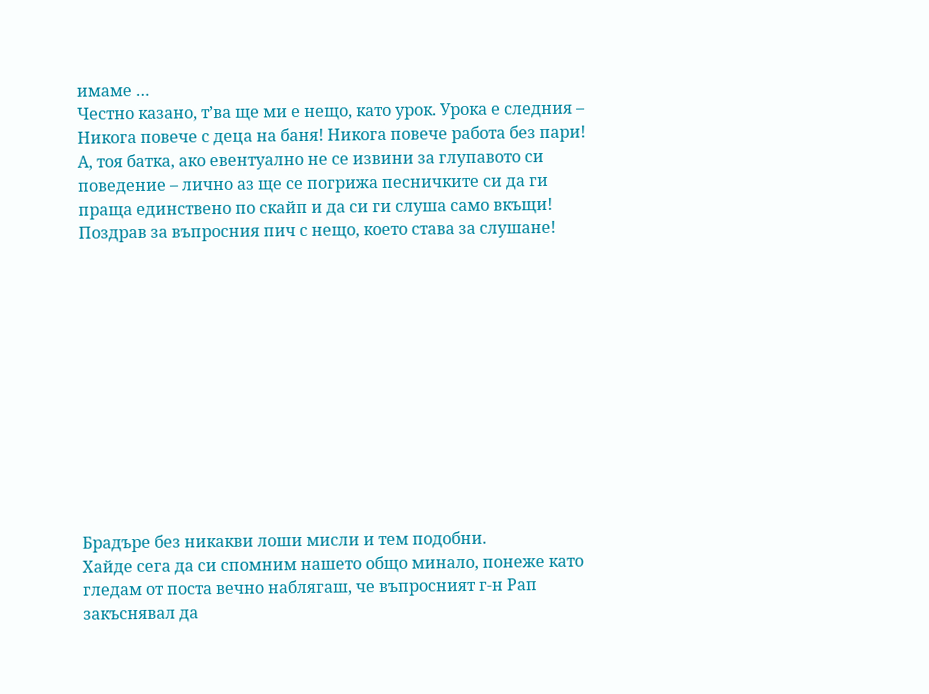имаме …
Честно казано, т’ва ще ми е нещо, като урок. Урока е следния – Никога повече с деца на баня! Никога повече работа без пари!
А, тоя батка, ако евентуално не се извини за глупавото си поведение – лично аз ще се погрижа песничките си да ги праща единствено по скайп и да си ги слуша само вкъщи!
Поздрав за въпросния пич с нещо, което става за слушане!












Брадъре без никакви лоши мисли и тем подобни.
Хайде сега да си спомним нашето общо минало, понеже като гледам от поста вечно наблягаш, че въпросният г-н Рап закъснявал да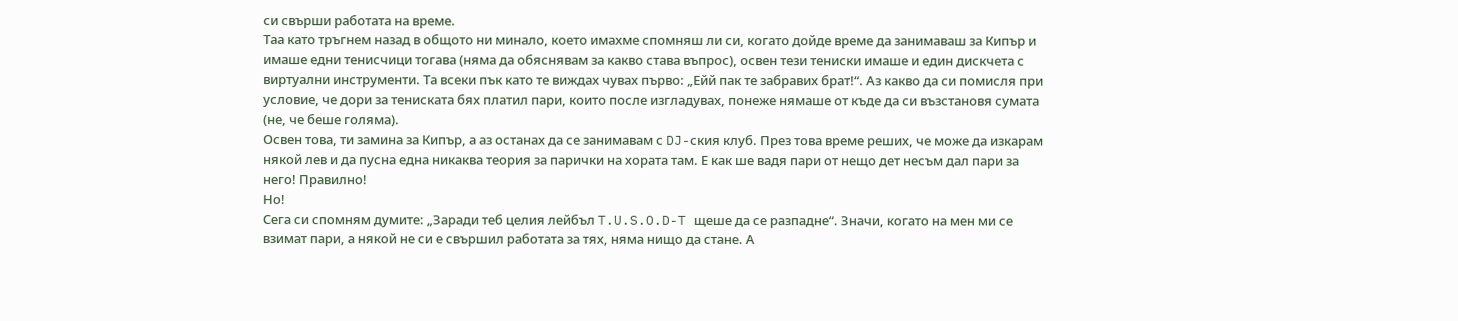си свърши работата на време.
Таа като тръгнем назад в общото ни минало, което имахме спомняш ли си, когато дойде време да занимаваш за Кипър и имаше едни тенисчици тогава (няма да обяснявам за какво става въпрос), освен тези тениски имаше и един дискчета с виртуални инструменти. Та всеки пък като те виждах чувах първо: „Ейй пак те забравих брат!“. Аз какво да си помисля при условие, че дори за тениската бях платил пари, които после изгладувах, понеже нямаше от къде да си възстановя сумата (не, че беше голяма).
Освен това, ти замина за Кипър, а аз останах да се занимавам с DJ-ския клуб. През това време реших, че може да изкарам някой лев и да пусна една никаква теория за парички на хората там. Е как ше вадя пари от нещо дет несъм дал пари за него! Правилно!
Но!
Сега си спомням думите: „Заради теб целия лейбъл T.U.S.O.D-T щеше да се разпадне“. Значи, когато на мен ми се взимат пари, а някой не си е свършил работата за тях, няма нищо да стане. А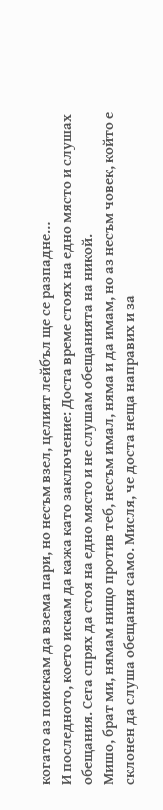когато аз поискам да взема пари, но несъм взел, целият лейбъл ще се разпадне…
И последното, което искам да кажа като заключение: Доста време стоях на едно място и слушах обещания. Сега спрях да стоя на едно място и не слушам обещанията на никой.
Мишо, брат ми, нямам нищо против теб, несъм имал, няма и да имам, но аз несъм човек, който е склонен да слуша обещания само. Мисля, че доста неща направих и за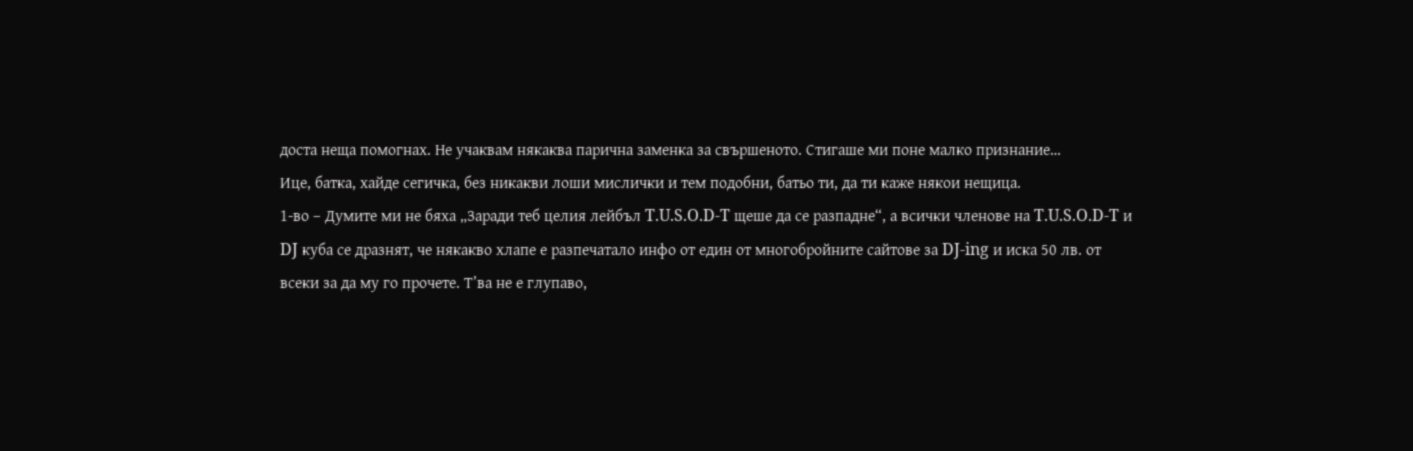доста неща помогнах. Не учаквам някаква парична заменка за свършеното. Стигаше ми поне малко признание…
Ице, батка, хайде сегичка, без никакви лоши мислички и тем подобни, батьо ти, да ти каже някои нещица.
1-во – Думите ми не бяха „Заради теб целия лейбъл T.U.S.O.D-T щеше да се разпадне“, а всички членове на T.U.S.O.D-T и DJ куба се дразнят, че някакво хлапе е разпечатало инфо от един от многобройните сайтове за DJ-ing и иска 50 лв. от всеки за да му го прочете. Т’ва не е глупаво,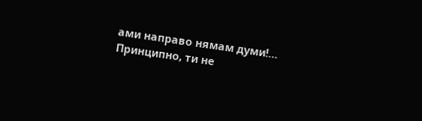ами направо нямам думи!… Принципно, ти не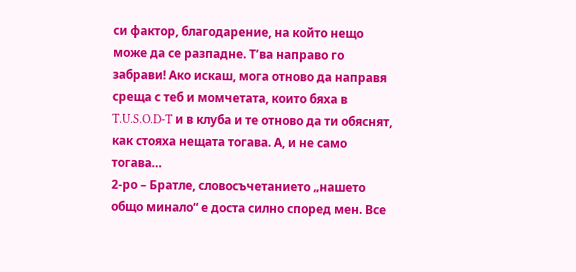си фактор, благодарение, на който нещо може да се разпадне. Т’ва направо го забрави! Ако искаш, мога отново да направя среща с теб и момчетата, които бяха в T.U.S.O.D-T и в клуба и те отново да ти обяснят, как стояха нещата тогава. А, и не само тогава…
2-ро – Братле, словосъчетанието „нашето общо минало“ е доста силно според мен. Все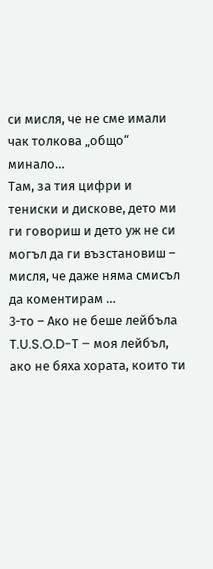си мисля, че не сме имали чак толкова „общо“ минало…
Там, за тия цифри и тениски и дискове, дето ми ги говориш и дето уж не си могъл да ги възстановиш – мисля, че даже няма смисъл да коментирам …
3-то – Ако не беше лейбъла T.U.S.O.D-T – моя лейбъл, ако не бяха хората, които ти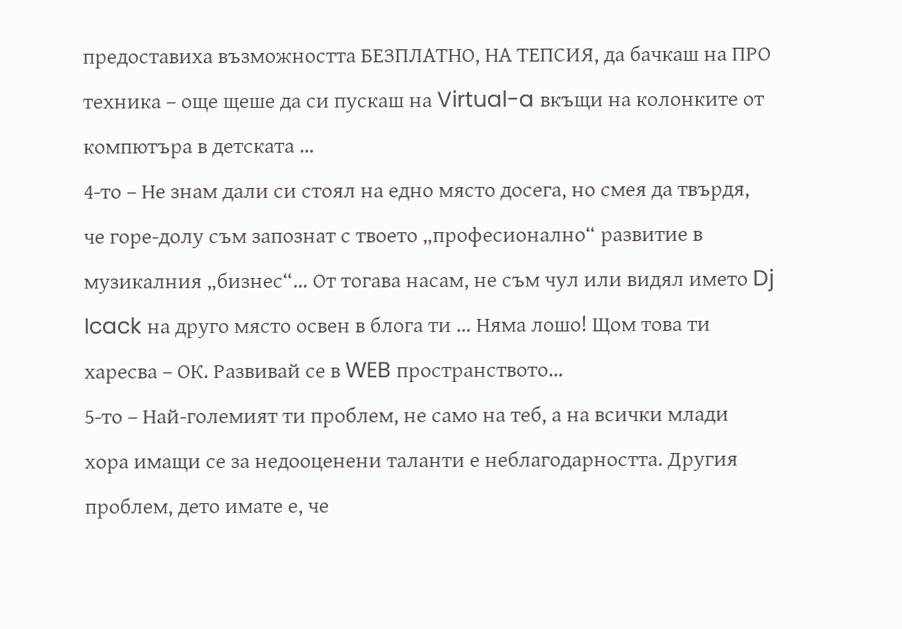предоставиха възможността БЕЗПЛАТНО, НА ТЕПСИЯ, да бачкаш на ПРО техника – още щеше да си пускаш на Virtual-a вкъщи на колонките от компютъра в детската …
4-то – Не знам дали си стоял на едно място досега, но смея да твърдя, че горе-долу съм запознат с твоето „професионално“ развитие в музикалния „бизнес“… От тогава насам, не съм чул или видял името Dj Icack на друго място освен в блога ти … Няма лошо! Щом това ти харесва – ОК. Развивай се в WEB пространството…
5-то – Най-големият ти проблем, не само на теб, а на всички млади хора имащи се за недооценени таланти е неблагодарността. Другия проблем, дето имате е, че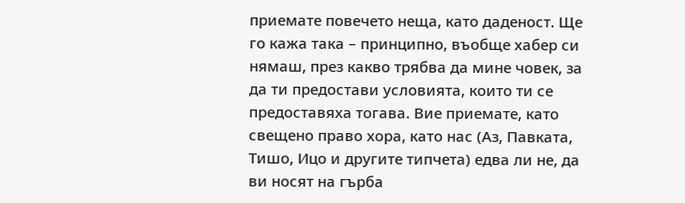приемате повечето неща, като даденост. Ще го кажа така – принципно, въобще хабер си нямаш, през какво трябва да мине човек, за да ти предостави условията, които ти се предоставяха тогава. Вие приемате, като свещено право хора, като нас (Аз, Павката, Тишо, Ицо и другите типчета) едва ли не, да ви носят на гърба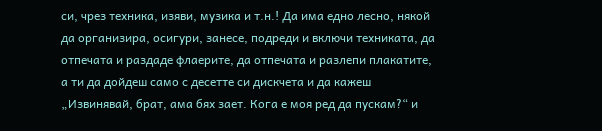си, чрез техника, изяви, музика и т.н.! Да има едно лесно, някой да организира, осигури, занесе, подреди и включи техниката, да отпечата и раздаде флаерите, да отпечата и разлепи плакатите, а ти да дойдеш само с десетте си дискчета и да кажеш „Извинявай, брат, ама бях зает. Кога е моя ред да пускам?“ и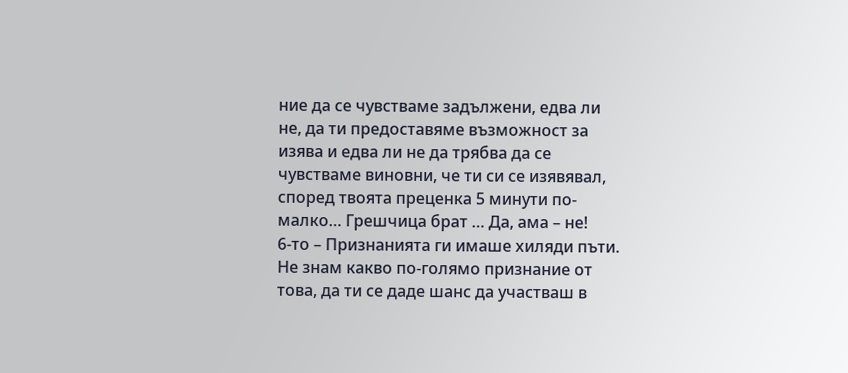ние да се чувстваме задължени, едва ли не, да ти предоставяме възможност за изява и едва ли не да трябва да се чувстваме виновни, че ти си се изявявал, според твоята преценка 5 минути по-малко… Грешчица брат … Да, ама – не!
6-то – Признанията ги имаше хиляди пъти. Не знам какво по-голямо признание от това, да ти се даде шанс да участваш в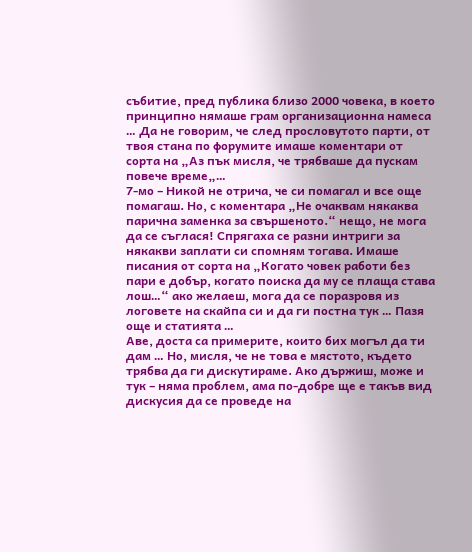събитие, пред публика близо 2000 човека, в което принципно нямаше грам организационна намеса … Да не говорим, че след прословутото парти, от твоя стана по форумите имаше коментари от сорта на „Аз пък мисля, че трябваше да пускам повече време„…
7-мо – Никой не отрича, че си помагал и все още помагаш. Но, с коментара „Не очаквам някаква парична заменка за свършеното.“ нещо, не мога да се съглася! Спрягаха се разни интриги за някакви заплати си спомням тогава. Имаше писания от сорта на „Когато човек работи без пари е добър, когато поиска да му се плаща става лош…“ ако желаеш, мога да се поразровя из логовете на скайпа си и да ги постна тук … Пазя още и статията …
Аве, доста са примерите, които бих могъл да ти дам … Но, мисля, че не това е мястото, където трябва да ги дискутираме. Ако държиш, може и тук – няма проблем, ама по-добре ще е такъв вид дискусия да се проведе на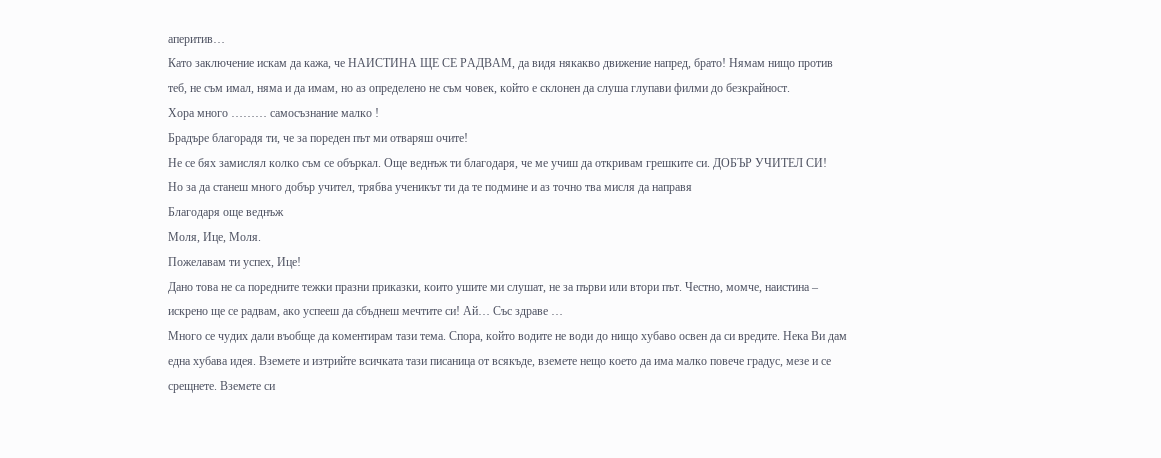аперитив…
Като заключение искам да кажа, че НАИСТИНА ЩЕ СЕ РАДВАМ, да видя някакво движение напред, брато! Нямам нищо против теб, не съм имал, няма и да имам, но аз определено не съм човек, който е склонен да слуша глупави филми до безкрайност.
Хора много ……… самосъзнание малко !
Брадъре благорадя ти, че за пореден път ми отваряш очите!
Не се бях замислял колко съм се объркал. Още веднъж ти благодаря, че ме учиш да откривам грешките си. ДОБЪР УЧИТЕЛ СИ!
Но за да станеш много добър учител, трябва ученикът ти да те подмине и аз точно тва мисля да направя
Благодаря още веднъж
Моля, Ице, Моля.
Пожелавам ти успех, Ице!
Дано това не са поредните тежки празни приказки, които ушите ми слушат, не за първи или втори път. Честно, момче, наистина – искрено ще се радвам, ако успееш да сбъднеш мечтите си! Ай… Със здраве …
Много се чудих дали въобще да коментирам тази тема. Спора, който водите не води до нищо хубаво освен да си вредите. Нека Ви дам една хубава идея. Вземете и изтрийте всичката тази писаница от всякъде, вземете нещо което да има малко повече градус, мезе и се срещнете. Вземете си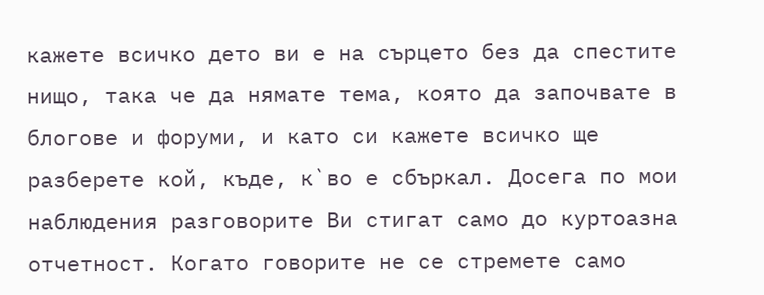кажете всичко дето ви е на сърцето без да спестите нищо, така че да нямате тема, която да започвате в блогове и форуми, и като си кажете всичко ще разберете кой, къде, к`во е сбъркал. Досега по мои наблюдения разговорите Ви стигат само до куртоазна отчетност. Когато говорите не се стремете само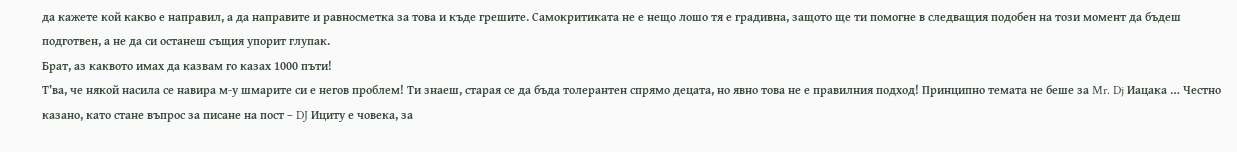да кажете кой какво е направил, а да направите и равносметка за това и къде грешите. Самокритиката не е нещо лошо тя е градивна, защото ще ти помогне в следващия подобен на този момент да бъдеш подготвен, а не да си останеш същия упорит глупак.
Брат, аз каквото имах да казвам го казах 1000 пъти!
Т’ва, че някой насила се навира м-у шмарите си е негов проблем! Ти знаеш, старая се да бъда толерантен спрямо децата, но явно това не е правилния подход! Принципно темата не беше за Mr. Dj Иацака … Честно казано, като стане въпрос за писане на пост – DJ Ициту е човека, за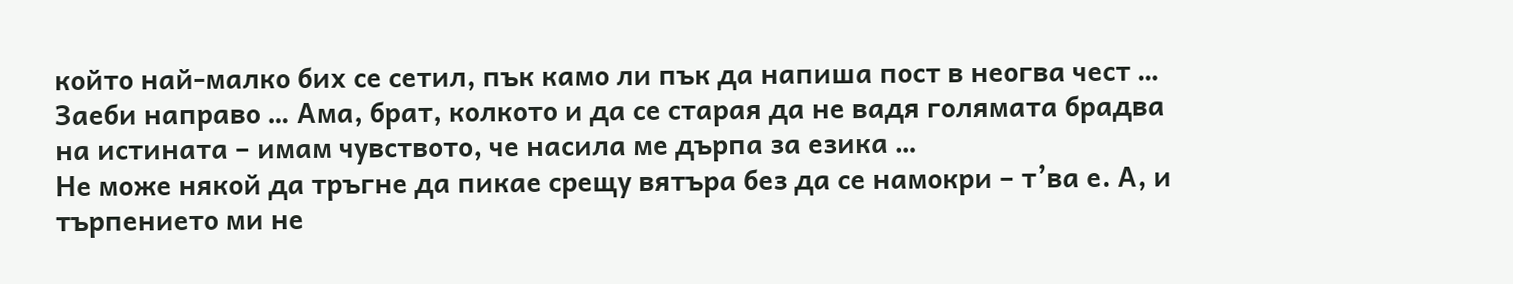който най-малко бих се сетил, пък камо ли пък да напиша пост в неогва чест … Заеби направо … Ама, брат, колкото и да се старая да не вадя голямата брадва на истината – имам чувството, че насила ме дърпа за езика …
Не може някой да тръгне да пикае срещу вятъра без да се намокри – т’ва е. А, и търпението ми не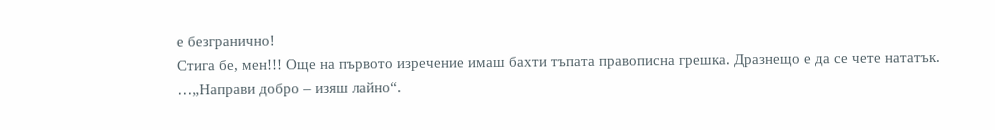е безгранично!
Стига бе, мен!!! Още на първото изречение имаш бахти тъпата правописна грешка. Дразнещо е да се чете нататък.
…„Направи добро – изяш лайно“.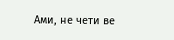Ами, не чети ве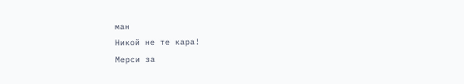ман
Никой не те кара!
Мерси за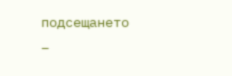подсещането –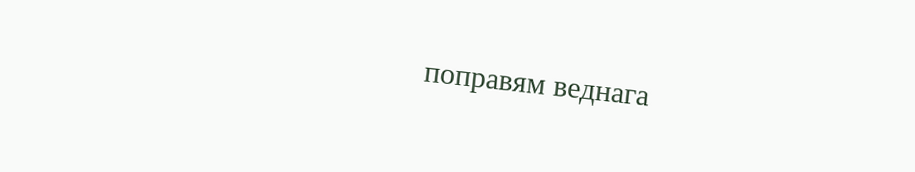поправям веднага